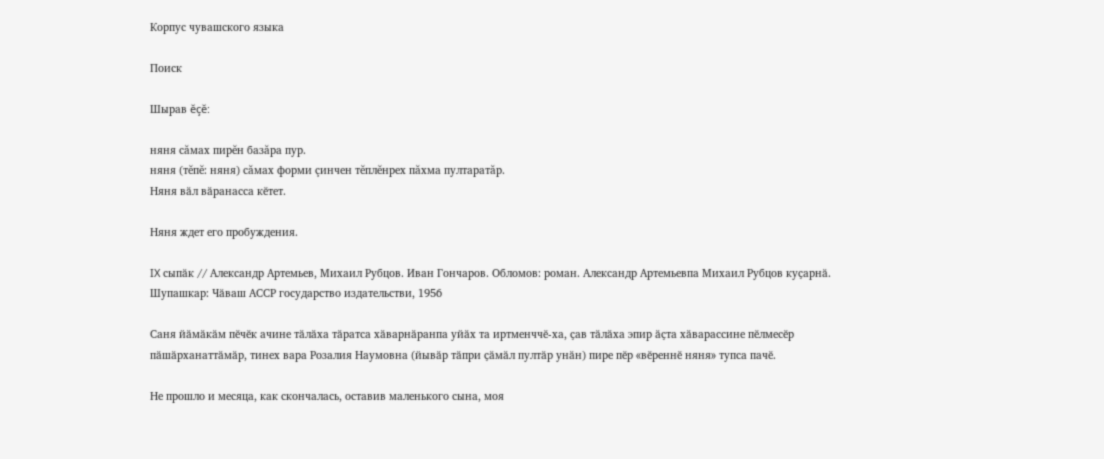Корпус чувашского языка

Поиск

Шырав ĕçĕ:

няня сăмах пирĕн базăра пур.
няня (тĕпĕ: няня) сăмах форми çинчен тĕплĕнрех пăхма пултаратăр.
Няня вӑл вӑранасса кӗтет.

Няня ждет его пробуждения.

IX сыпӑк // Александр Артемьев, Михаил Рубцов. Иван Гончаров. Обломов: роман. Александр Артемьевпа Михаил Рубцов куҫарнӑ. Шупашкар: Чӑваш АССР государство издательстви, 1956

Саня йӑмӑкӑм пӗчӗк ачине тӑлӑха тӑратса хӑварнӑранпа уйӑх та иртменччӗ-ха, ҫав тӑлӑха эпир ӑҫта хӑварассине пӗлмесӗр пӑшӑрханаттӑмӑр, тинех вара Розалия Наумовна (йывӑр тӑпри ҫӑмӑл пултӑр унӑн) пире пӗр «вӗреннӗ няня» тупса пачӗ.

Не прошло и месяца, как скончалась, оставив маленького сына, моя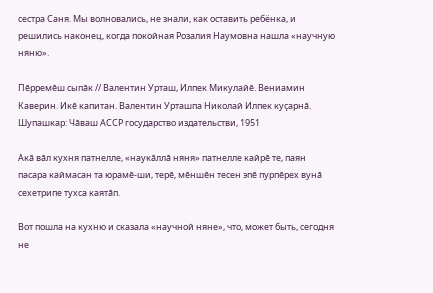сестра Саня. Мы волновались, не знали, как оставить ребёнка, и решились наконец, когда покойная Розалия Наумовна нашла «научную няню».

Пӗрремӗш сыпӑк // Валентин Урташ, Илпек Микулайӗ. Вениамин Каверин. Икӗ капитан. Валентин Урташпа Николай Илпек куҫарнӑ. Шупашкар: Чӑваш АССР государство издательстви, 1951

Акӑ вӑл кухня патнелле, «наукӑллӑ няня» патнелле кайрӗ те, паян пасара каймасан та юрамӗ-ши, терӗ, мӗншӗн тесен эпӗ пурпӗрех вунӑ сехетрипе тухса каятӑп.

Вот пошла на кухню и сказала «научной няне», что, может быть, сегодня не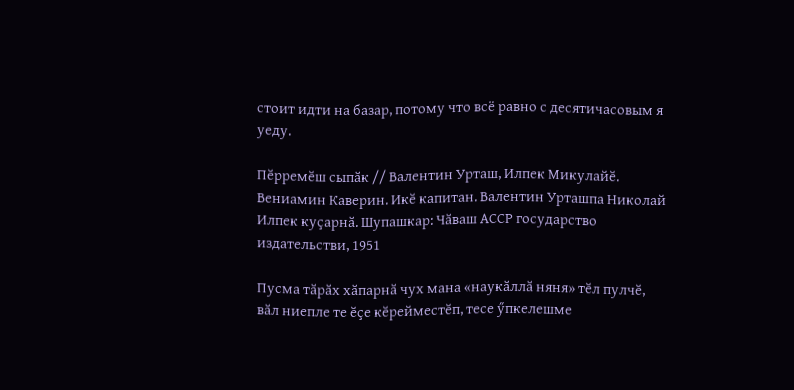стоит идти на базар, потому что всё равно с десятичасовым я уеду.

Пӗрремӗш сыпӑк // Валентин Урташ, Илпек Микулайӗ. Вениамин Каверин. Икӗ капитан. Валентин Урташпа Николай Илпек куҫарнӑ. Шупашкар: Чӑваш АССР государство издательстви, 1951

Пусма тӑрӑх хӑпарнӑ чух мана «наукӑллӑ няня» тӗл пулчӗ, вӑл ниепле те ӗҫе кӗрейместӗп, тесе ӳпкелешме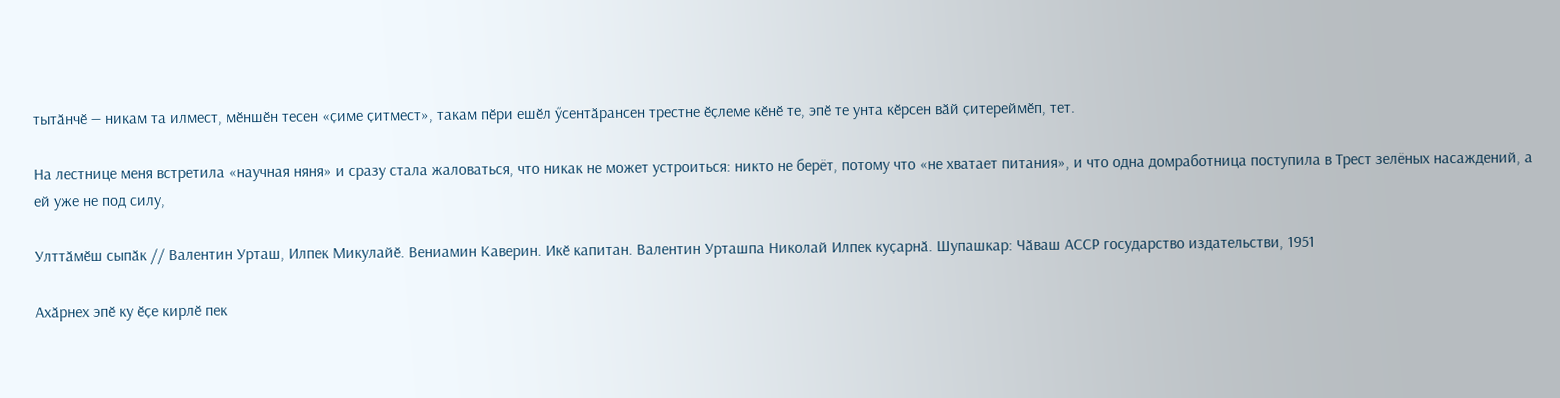тытӑнчӗ — никам та илмест, мӗншӗн тесен «ҫиме ҫитмест», такам пӗри ешӗл ӳсентӑрансен трестне ӗҫлеме кӗнӗ те, эпӗ те унта кӗрсен вӑй ҫитереймӗп, тет.

На лестнице меня встретила «научная няня» и сразу стала жаловаться, что никак не может устроиться: никто не берёт, потому что «не хватает питания», и что одна домработница поступила в Трест зелёных насаждений, а ей уже не под силу,

Улттӑмӗш сыпӑк // Валентин Урташ, Илпек Микулайӗ. Вениамин Каверин. Икӗ капитан. Валентин Урташпа Николай Илпек куҫарнӑ. Шупашкар: Чӑваш АССР государство издательстви, 1951

Ахӑрнех эпӗ ку ӗҫе кирлӗ пек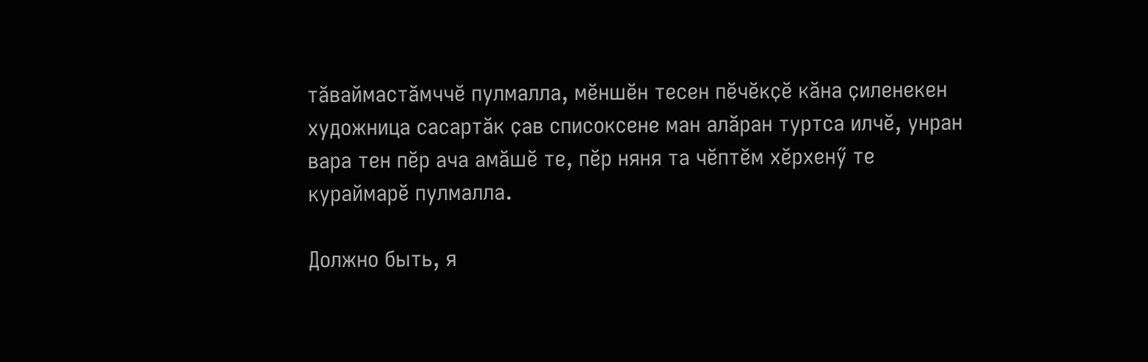тӑваймастӑмччӗ пулмалла, мӗншӗн тесен пӗчӗкҫӗ кӑна ҫиленекен художница сасартӑк ҫав списоксене ман алӑран туртса илчӗ, унран вара тен пӗр ача амӑшӗ те, пӗр няня та чӗптӗм хӗрхенӳ те кураймарӗ пулмалла.

Должно быть, я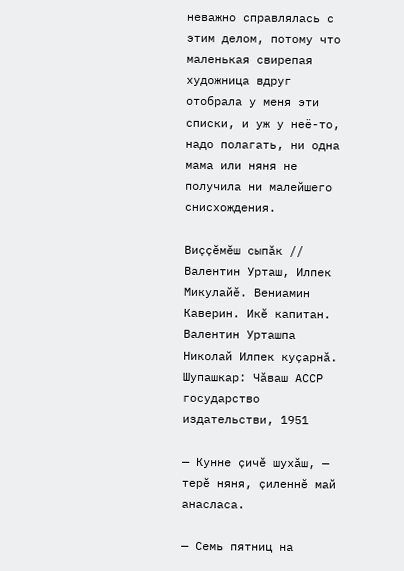неважно справлялась с этим делом, потому что маленькая свирепая художница вдруг отобрала у меня эти списки, и уж у неё-то, надо полагать, ни одна мама или няня не получила ни малейшего снисхождения.

Виҫҫӗмӗш сыпӑк // Валентин Урташ, Илпек Микулайӗ. Вениамин Каверин. Икӗ капитан. Валентин Урташпа Николай Илпек куҫарнӑ. Шупашкар: Чӑваш АССР государство издательстви, 1951

— Кунне ҫичӗ шухӑш, — терӗ няня, ҫиленнӗ май анасласа.

— Семь пятниц на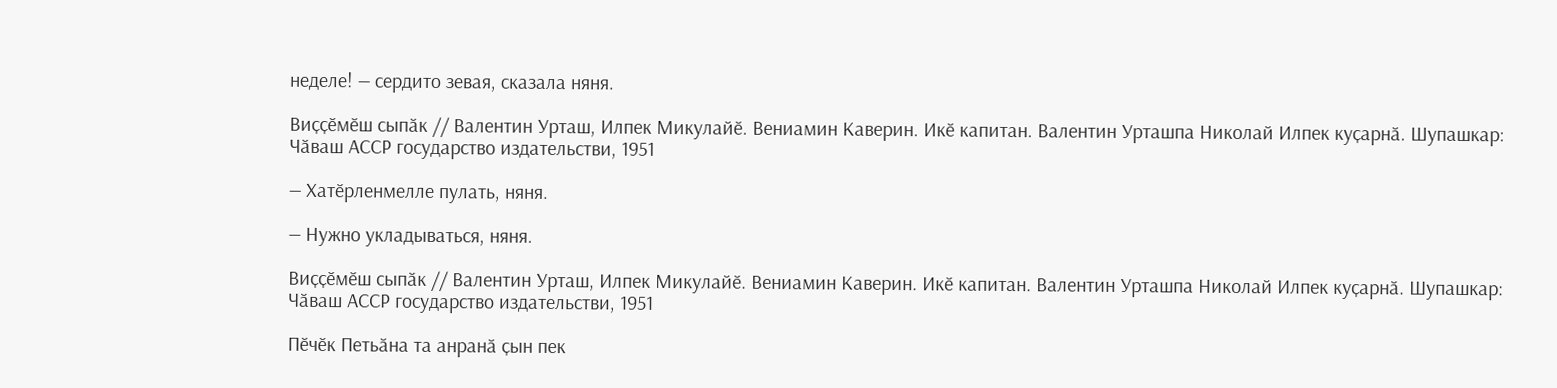неделе! — сердито зевая, сказала няня.

Виҫҫӗмӗш сыпӑк // Валентин Урташ, Илпек Микулайӗ. Вениамин Каверин. Икӗ капитан. Валентин Урташпа Николай Илпек куҫарнӑ. Шупашкар: Чӑваш АССР государство издательстви, 1951

— Хатӗрленмелле пулать, няня.

— Нужно укладываться, няня.

Виҫҫӗмӗш сыпӑк // Валентин Урташ, Илпек Микулайӗ. Вениамин Каверин. Икӗ капитан. Валентин Урташпа Николай Илпек куҫарнӑ. Шупашкар: Чӑваш АССР государство издательстви, 1951

Пӗчӗк Петьӑна та анранӑ ҫын пек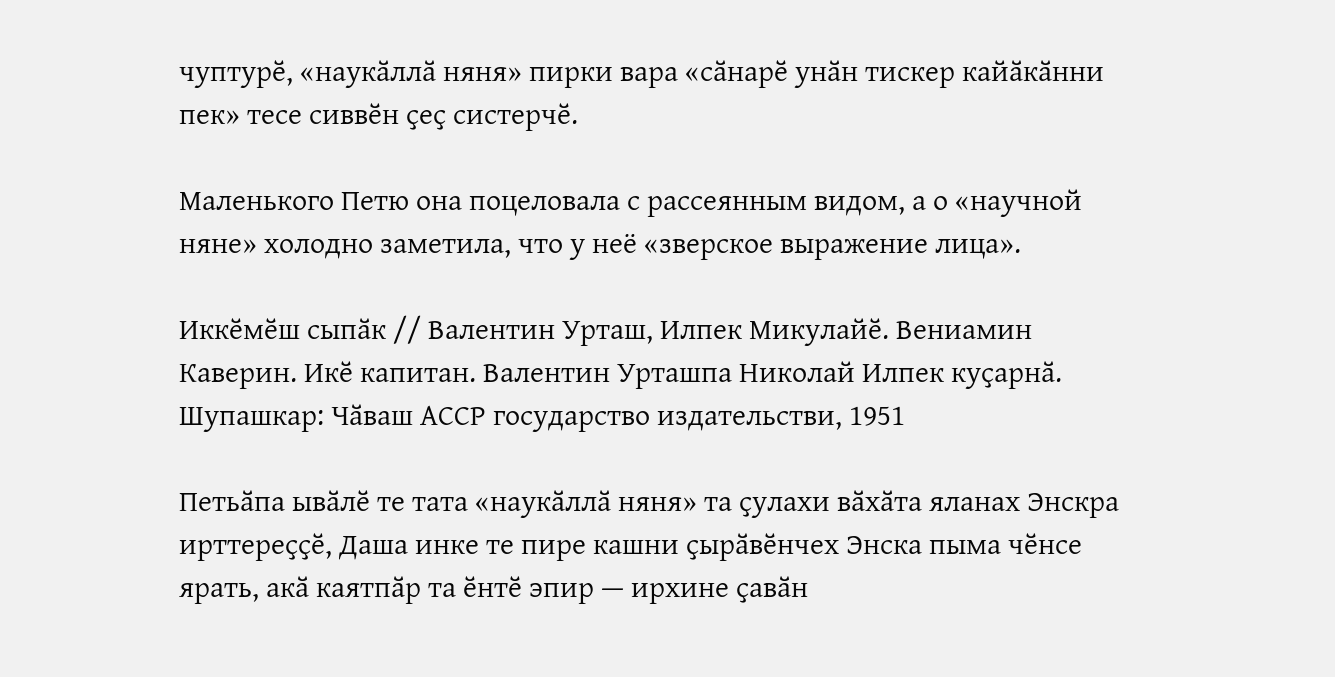чуптурӗ, «наукӑллӑ няня» пирки вара «сӑнарӗ унӑн тискер кайӑкӑнни пек» тесе сиввӗн ҫеҫ систерчӗ.

Маленького Петю она поцеловала с рассеянным видом, а о «научной няне» холодно заметила, что у неё «зверское выражение лица».

Иккӗмӗш сыпӑк // Валентин Урташ, Илпек Микулайӗ. Вениамин Каверин. Икӗ капитан. Валентин Урташпа Николай Илпек куҫарнӑ. Шупашкар: Чӑваш АССР государство издательстви, 1951

Петьӑпа ывӑлӗ те тата «наукӑллӑ няня» та ҫулахи вӑхӑта яланах Энскра ирттереҫҫӗ, Даша инке те пире кашни ҫырӑвӗнчех Энска пыма чӗнсе ярать, акӑ каятпӑр та ӗнтӗ эпир — ирхине ҫавӑн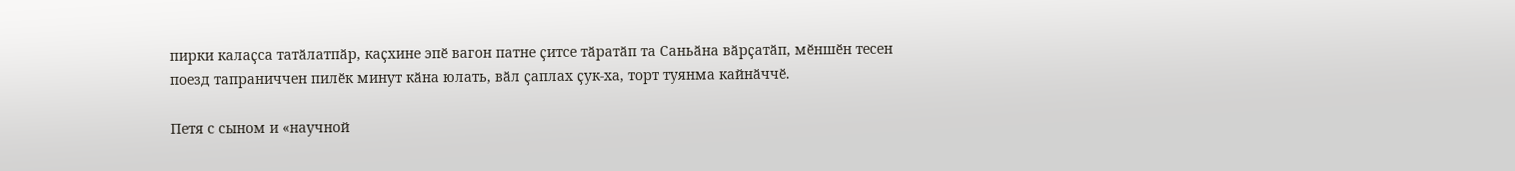пирки калаҫса татӑлатпӑр, каҫхине эпӗ вагон патне ҫитсе тӑратӑп та Саньӑна вӑрҫатӑп, мӗншӗн тесен поезд тапраниччен пилӗк минут кӑна юлать, вӑл ҫаплах ҫук-ха, торт туянма кайнӑччӗ.

Петя с сыном и «научной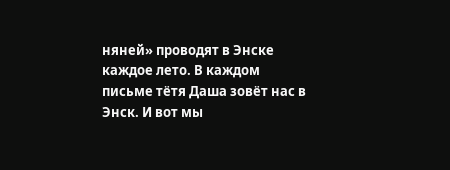няней» проводят в Энске каждое лето. В каждом письме тётя Даша зовёт нас в Энск. И вот мы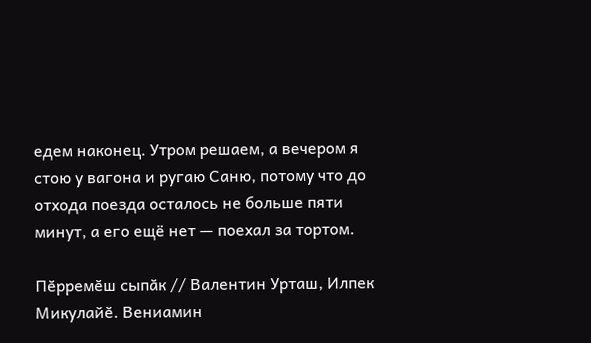едем наконец. Утром решаем, а вечером я стою у вагона и ругаю Саню, потому что до отхода поезда осталось не больше пяти минут, а его ещё нет — поехал за тортом.

Пӗрремӗш сыпӑк // Валентин Урташ, Илпек Микулайӗ. Вениамин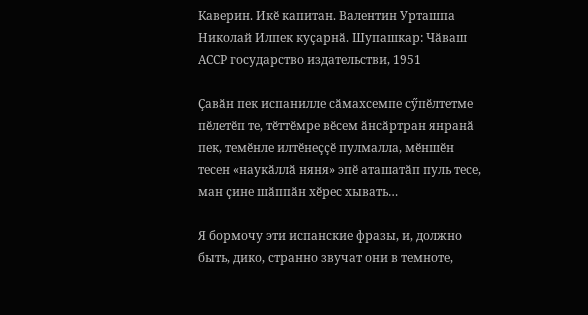Каверин. Икӗ капитан. Валентин Урташпа Николай Илпек куҫарнӑ. Шупашкар: Чӑваш АССР государство издательстви, 1951

Ҫавӑн пек испанилле сӑмахсемпе сӳпӗлтетме пӗлетӗп те, тӗттӗмре вӗсем ӑнсӑртран янранӑ пек, темӗнле илтӗнеҫҫӗ пулмалла, мӗншӗн тесен «наукӑллӑ няня» эпӗ аташатӑп пуль тесе, ман ҫине шӑппӑн хӗрес хывать…

Я бормочу эти испанские фразы, и, должно быть, дико, странно звучат они в темноте,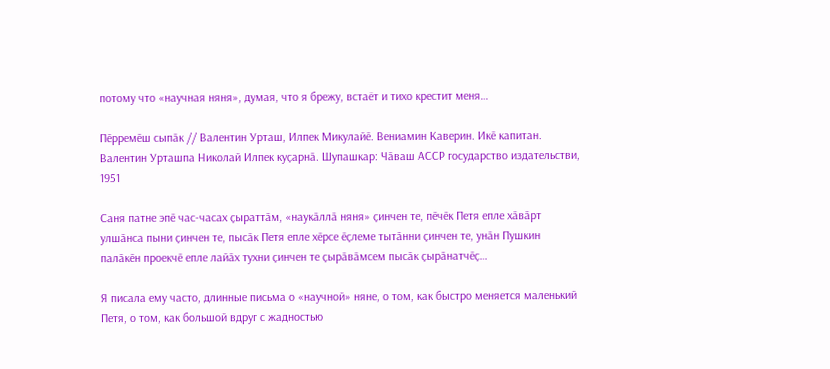потому что «научная няня», думая, что я брежу, встаёт и тихо крестит меня…

Пӗрремӗш сыпӑк // Валентин Урташ, Илпек Микулайӗ. Вениамин Каверин. Икӗ капитан. Валентин Урташпа Николай Илпек куҫарнӑ. Шупашкар: Чӑваш АССР государство издательстви, 1951

Саня патне эпӗ час-часах ҫыраттӑм, «наукӑллӑ няня» ҫинчен те, пӗчӗк Петя епле хӑвӑрт улшӑнса пыни ҫинчен те, пысӑк Петя епле хӗрсе ӗҫлеме тытӑнни ҫинчен те, унӑн Пушкин палӑкӗн проекчӗ епле лайӑх тухни ҫинчен те ҫырӑвӑмсем пысӑк ҫырӑнатчӗҫ…

Я писала ему часто, длинные письма о «научной» няне, о том, как быстро меняется маленький Петя, о том, как большой вдруг с жадностью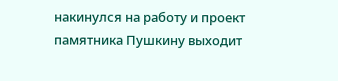накинулся на работу и проект памятника Пушкину выходит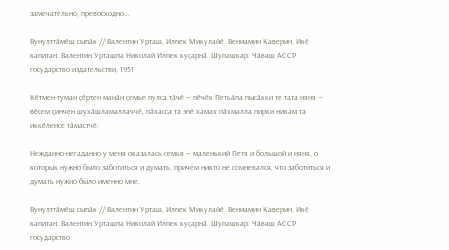замечательно, превосходно…

Вунулттӑмӗш сыпӑк // Валентин Урташ, Илпек Микулайӗ. Вениамин Каверин. Икӗ капитан. Валентин Урташпа Николай Илпек куҫарнӑ. Шупашкар: Чӑваш АССР государство издательстви, 1951

Кӗтмен-туман ҫӗртен манӑн ҫемье пулса тӑчӗ — пӗчӗк Петьӑпа пысӑкки те тата няня — вӗсем ҫинчен шухӑшламаллаччӗ, пӑхасса та эпӗ хамах пӑхмалла пирки никам та иккӗленсе тӑмастчӗ.

Нежданно-негаданно у меня оказалась семья — маленький Петя и большой и няня, о которых нужно было заботиться и думать, причём никто не сомневался, что заботиться и думать нужно было именно мне.

Вунулттӑмӗш сыпӑк // Валентин Урташ, Илпек Микулайӗ. Вениамин Каверин. Икӗ капитан. Валентин Урташпа Николай Илпек куҫарнӑ. Шупашкар: Чӑваш АССР государство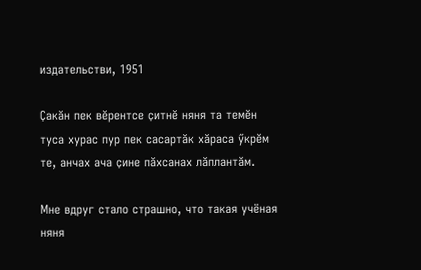издательстви, 1951

Ҫакӑн пек вӗрентсе ҫитнӗ няня та темӗн туса хурас пур пек сасартӑк хӑраса ӳкрӗм те, анчах ача ҫине пӑхсанах лӑплантӑм.

Мне вдруг стало страшно, что такая учёная няня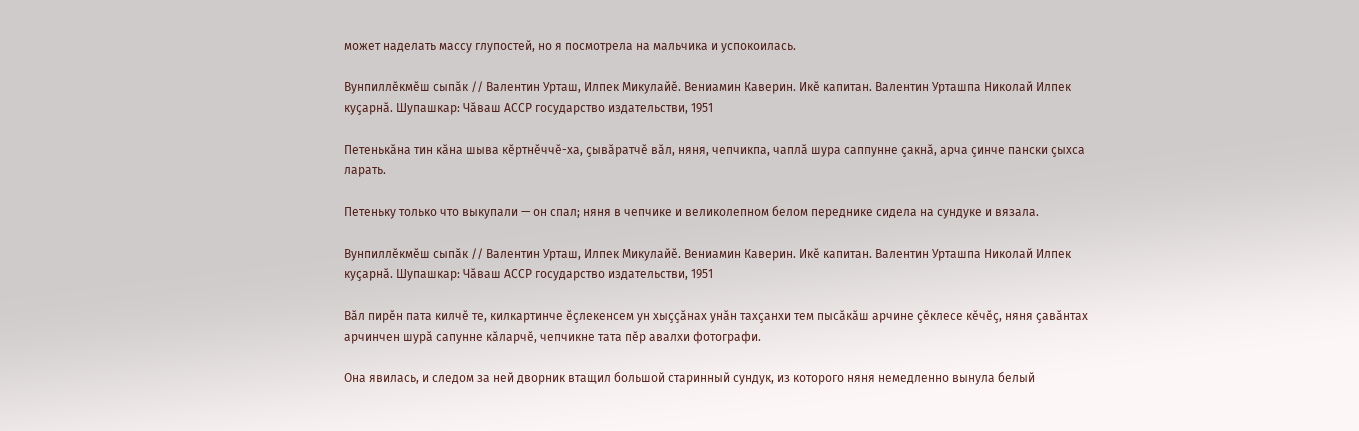может наделать массу глупостей, но я посмотрела на мальчика и успокоилась.

Вунпиллӗкмӗш сыпӑк // Валентин Урташ, Илпек Микулайӗ. Вениамин Каверин. Икӗ капитан. Валентин Урташпа Николай Илпек куҫарнӑ. Шупашкар: Чӑваш АССР государство издательстви, 1951

Петенькӑна тин кӑна шыва кӗртнӗччӗ-ха, ҫывӑратчӗ вӑл, няня, чепчикпа, чаплӑ шура саппунне ҫакнӑ, арча ҫинче пански ҫыхса ларать.

Петеньку только что выкупали — он спал; няня в чепчике и великолепном белом переднике сидела на сундуке и вязала.

Вунпиллӗкмӗш сыпӑк // Валентин Урташ, Илпек Микулайӗ. Вениамин Каверин. Икӗ капитан. Валентин Урташпа Николай Илпек куҫарнӑ. Шупашкар: Чӑваш АССР государство издательстви, 1951

Вӑл пирӗн пата килчӗ те, килкартинче ӗҫлекенсем ун хыҫҫӑнах унӑн тахҫанхи тем пысӑкӑш арчине ҫӗклесе кӗчӗҫ, няня ҫавӑнтах арчинчен шурӑ сапунне кӑларчӗ, чепчикне тата пӗр авалхи фотографи.

Она явилась, и следом за ней дворник втащил большой старинный сундук, из которого няня немедленно вынула белый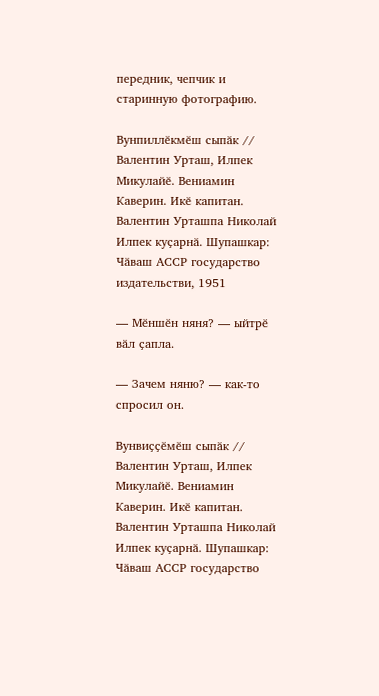передник, чепчик и старинную фотографию.

Вунпиллӗкмӗш сыпӑк // Валентин Урташ, Илпек Микулайӗ. Вениамин Каверин. Икӗ капитан. Валентин Урташпа Николай Илпек куҫарнӑ. Шупашкар: Чӑваш АССР государство издательстви, 1951

— Мӗншӗн няня? — ыйтрӗ вӑл ҫапла.

— Зачем няню? — как-то спросил он.

Вунвиҫҫӗмӗш сыпӑк // Валентин Урташ, Илпек Микулайӗ. Вениамин Каверин. Икӗ капитан. Валентин Урташпа Николай Илпек куҫарнӑ. Шупашкар: Чӑваш АССР государство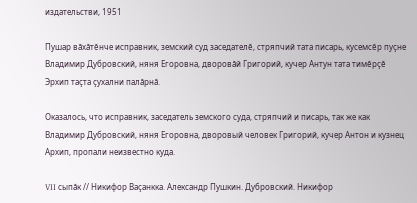издательстви, 1951

Пушар вӑхӑтӗнче исправник, земский суд заседателӗ, стряпчий тата писарь, кусемсӗр пуҫне Владимир Дубровский, няня Егоровна, дворовӑй Григорий, кучер Антун тата тимӗрҫӗ Эрхип таҫта ҫухални палӑрнӑ.

Оказалось, что исправник, заседатель земского суда, стряпчий и писарь, так же как Владимир Дубровский, няня Егоровна, дворовый человек Григорий, кучер Антон и кузнец Архип, пропали неизвестно куда.

VII сыпӑк // Никифор Ваҫанкка. Александр Пушкин. Дубровский. Никифор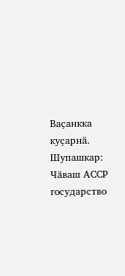Ваҫанкка куҫарнӑ. Шупашкар: Чӑваш АССР государство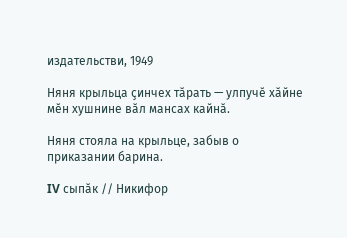издательстви, 1949

Няня крыльца ҫинчех тӑрать — улпучӗ хӑйне мӗн хушнине вӑл мансах кайнӑ.

Няня стояла на крыльце, забыв о приказании барина.

IV сыпӑк // Никифор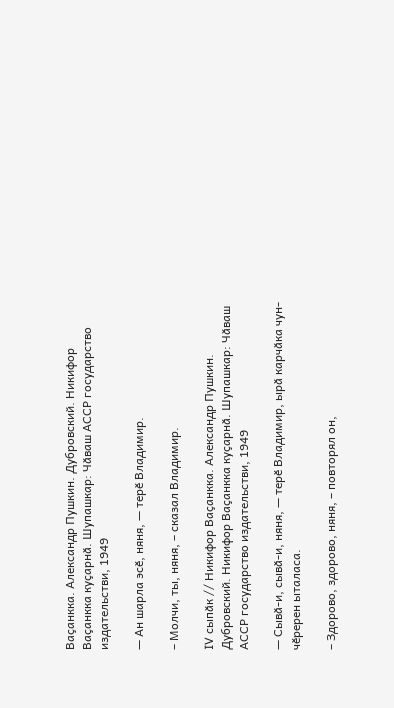Ваҫанкка. Александр Пушкин. Дубровский. Никифор Ваҫанкка куҫарнӑ. Шупашкар: Чӑваш АССР государство издательстви, 1949

— Ан шарла эсӗ, няня, — терӗ Владимир.

– Молчи, ты, няня, – сказал Владимир.

IV сыпӑк // Никифор Ваҫанкка. Александр Пушкин. Дубровский. Никифор Ваҫанкка куҫарнӑ. Шупашкар: Чӑваш АССР государство издательстви, 1949

— Сывӑ-и, сывӑ-и, няня, — терӗ Владимир, ырӑ карчӑка чун-чӗререн ыталаса.

– Здорово, здорово, няня, – повторял он,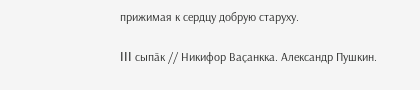прижимая к сердцу добрую старуху.

III сыпӑк // Никифор Ваҫанкка. Александр Пушкин.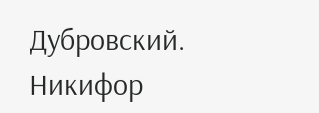Дубровский. Никифор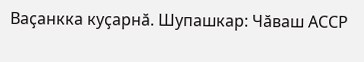Ваҫанкка куҫарнӑ. Шупашкар: Чӑваш АССР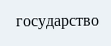государство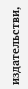издательстви,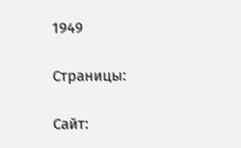1949

Страницы:

Сайт: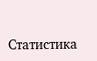Статистика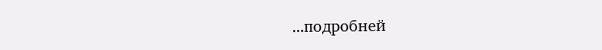...подробней